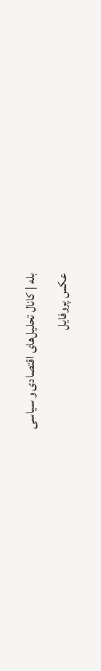بله | کانال تحلیل‌‌های اقتصادی و سیاسی
عکس پروفایل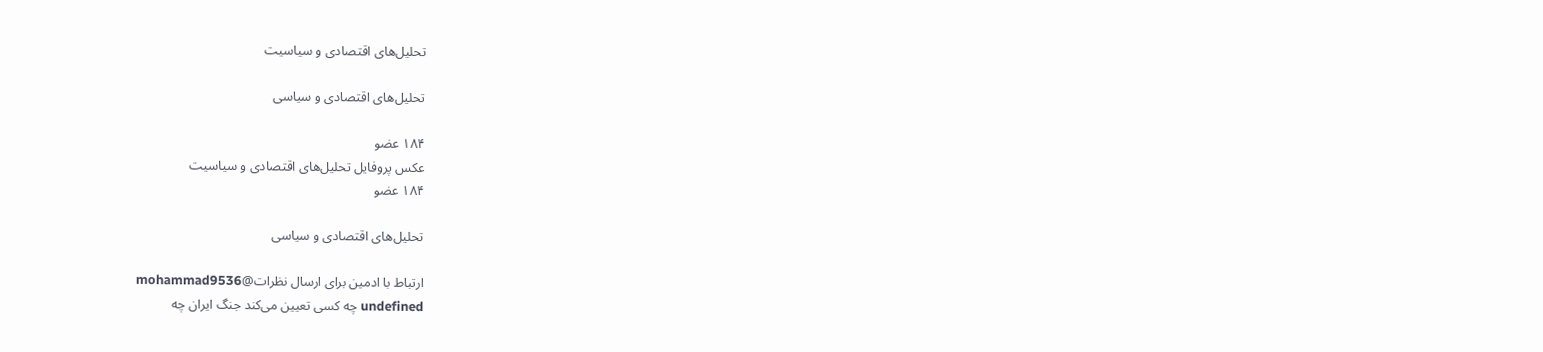تحلیل‌‌های اقتصادی و سیاسیت

تحلیل‌‌های اقتصادی و سیاسی

۱۸۴ عضو
عکس پروفایل تحلیل‌‌های اقتصادی و سیاسیت
۱۸۴ عضو

تحلیل‌‌های اقتصادی و سیاسی

ارتباط با ادمین برای ارسال نظرات@mohammad9536
undefined چه کسی تعیین می‌کند جنگ ایران چه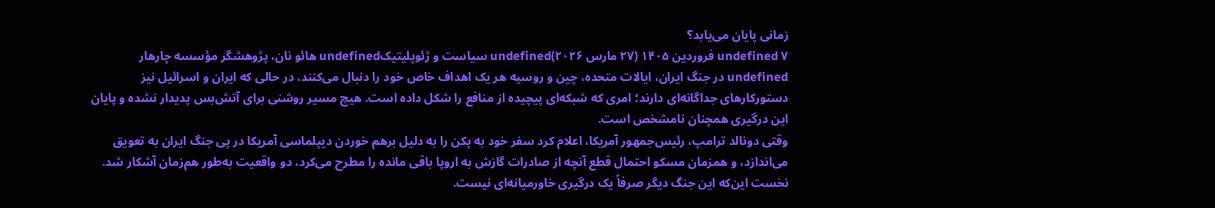زمانی پایان می‌یابد؟
undefined ۷ فروردین ۱۴۰۵ (۲۷ مارس ۲۰۲۶)undefined سیاست و ژئوپلیتیکundefined هائو نان، پژوهشگر مؤسسه چارهار
undefined در جنگ ایران، ایالات متحده، چین و روسیه هر یک اهداف خاص خود را دنبال می‌کنند، در حالی که ایران و اسرائیل نیز دستورکارهای جداگانه‌ای دارند؛ امری که شبکه‌ای پیچیده از منافع را شکل داده است. هیچ مسیر روشنی برای آتش‌بس پدیدار نشده و پایان این درگیری همچنان نامشخص است.
وقتی دونالد ترامپ، رئیس‌جمهور آمریکا، اعلام کرد سفر خود به پکن را به دلیل برهم خوردن دیپلماسی آمریکا در پی جنگ ایران به تعویق می‌اندازد، و همزمان مسکو احتمال قطع آنچه از صادرات گازش به اروپا باقی مانده را مطرح می‌کرد، دو واقعیت به‌طور هم‌زمان آشکار شد. نخست این‌که این جنگ دیگر صرفاً یک درگیری خاورمیانه‌ای نیست.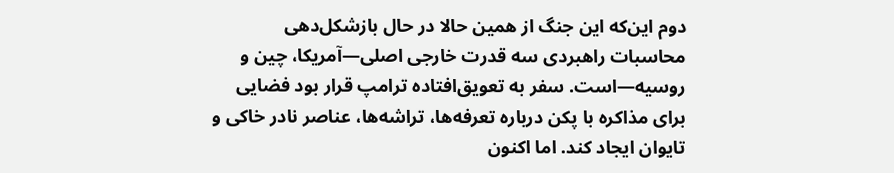دوم این‌که این جنگ از همین حالا در حال بازشکل‌دهی محاسبات راهبردی سه قدرت خارجی اصلی—آمریکا، چین و روسیه—است. سفر به تعویق‌افتاده ترامپ قرار بود فضایی برای مذاکره با پکن درباره تعرفه‌ها، تراشه‌ها، عناصر نادر خاکی و تایوان ایجاد کند. اما اکنون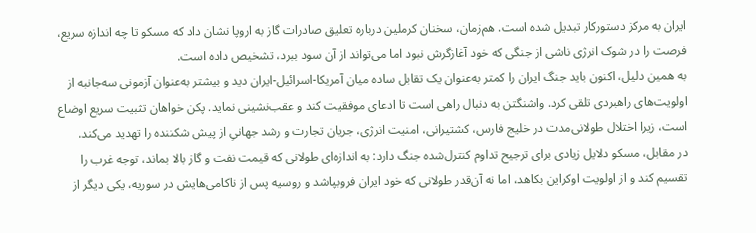ایران به مرکز دستورکار تبدیل شده است. هم‌زمان، سخنان کرملین درباره تعلیق صادرات گاز به اروپا نشان داد که مسکو تا چه اندازه سریع، فرصت را در شوک انرژی ناشی از جنگی که خود آغازگرش نبود اما می‌تواند از آن سود ببرد، تشخیص داده است.
به همین دلیل، اکنون باید جنگ ایران را کمتر به‌عنوان یک تقابل ساده میان آمریکا-اسرائیل-ایران دید و بیشتر به‌عنوان آزمونی سه‌جانبه از اولویت‌های راهبردی تلقی کرد. واشنگتن به دنبال راهی است تا ادعای موفقیت کند و عقب‌نشینی نماید. پکن خواهان تثبیت سریع اوضاع است، زیرا اختلال طولانی‌مدت در خلیج فارس، کشتیرانی، امنیت انرژی، جریان تجارت و رشد جهانیِ از پیش شکننده را تهدید می‌کند.
در مقابل، مسکو دلایل زیادی برای ترجیح تداوم کنترل‌شده جنگ دارد: به اندازه‌ای طولانی که قیمت نفت و گاز بالا بماند، توجه غرب را تقسیم کند و از اولویت اوکراین بکاهد، اما نه آن‌قدر طولانی که خود ایران فروبپاشد و روسیه پس از ناکامی‌هایش در سوریه، یکی دیگر از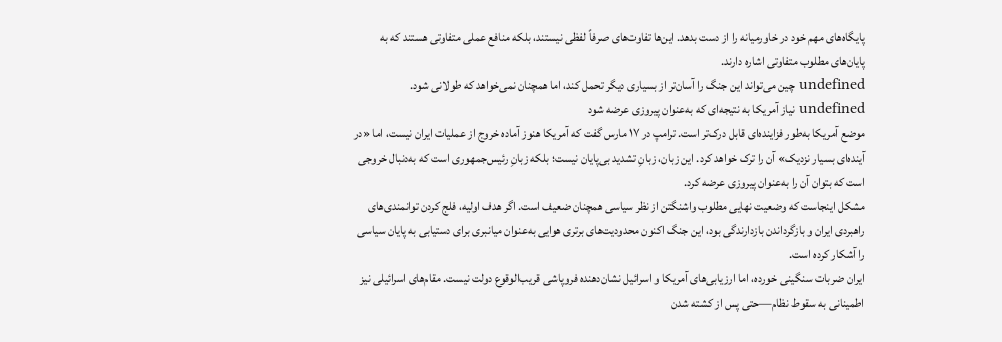پایگاه‌های مهم خود در خاورمیانه را از دست بدهد. این‌ها تفاوت‌های صرفاً لفظی نیستند، بلکه منافع عملی متفاوتی هستند که به پایان‌های مطلوب متفاوتی اشاره دارند.
undefined چین می‌تواند این جنگ را آسان‌تر از بسیاری دیگر تحمل کند، اما همچنان نمی‌خواهد که طولانی شود.
undefined نیاز آمریکا به نتیجه‌ای که به‌عنوان پیروزی عرضه شود
موضع آمریکا به‌طور فزاینده‌ای قابل درک‌تر است. ترامپ در ۱۷ مارس گفت که آمریکا هنوز آماده خروج از عملیات ایران نیست، اما «در آینده‌ای بسیار نزدیک» آن را ترک خواهد کرد. این زبان، زبانِ تشدید بی‌پایان نیست؛ بلکه زبانِ رئیس‌جمهوری است که به‌دنبال خروجی است که بتوان آن را به‌عنوان پیروزی عرضه کرد.
مشکل اینجاست که وضعیت نهایی مطلوب واشنگتن از نظر سیاسی همچنان ضعیف است. اگر هدف اولیه، فلج کردن توانمندی‌های راهبردی ایران و بازگرداندن بازدارندگی بود، این جنگ اکنون محدودیت‌های برتری هوایی به‌عنوان میانبری برای دستیابی به پایان سیاسی را آشکار کرده است.
ایران ضربات سنگینی خورده، اما ارزیابی‌های آمریکا و اسرائیل نشان‌دهنده فروپاشی قریب‌الوقوع دولت نیست. مقام‌های اسرائیلی نیز اطمینانی به سقوط نظام—حتی پس از کشته شدن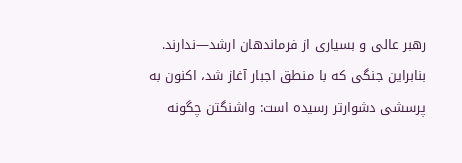رهبر عالی و بسیاری از فرماندهان ارشد—ندارند. بنابراین جنگی که با منطق اجبار آغاز شد، اکنون به پرسشی دشوارتر رسیده است: واشنگتن چگونه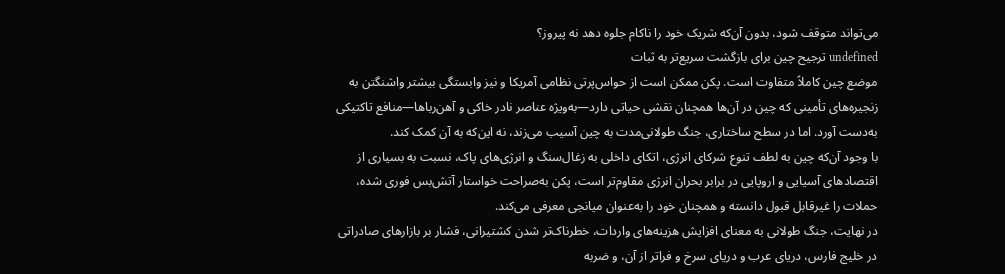می‌تواند متوقف شود، بدون آن‌که شریک خود را ناکام جلوه دهد نه پیروز؟
undefined ترجیح چین برای بازگشت سریع‌تر به ثبات
موضع چین کاملاً متفاوت است. پکن ممکن است از حواس‌پرتی نظامی آمریکا و نیز وابستگی بیشتر واشنگتن به زنجیره‌های تأمینی که چین در آن‌ها همچنان نقشی حیاتی دارد—به‌ویژه عناصر نادر خاکی و آهن‌رباها—منافع تاکتیکی به‌دست آورد. اما در سطح ساختاری، جنگ طولانی‌مدت به چین آسیب می‌زند، نه این‌که به آن کمک کند.
با وجود آن‌که چین به لطف تنوع شرکای انرژی، اتکای داخلی به زغال‌سنگ و انرژی‌های پاک، نسبت به بسیاری از اقتصادهای آسیایی و اروپایی در برابر بحران انرژی مقاوم‌تر است، پکن به‌صراحت خواستار آتش‌بس فوری شده، حملات را غیرقابل قبول دانسته و همچنان خود را به‌عنوان میانجی معرفی می‌کند.
در نهایت، جنگ طولانی به معنای افزایش هزینه‌های واردات، خطرناک‌تر شدن کشتیرانی، فشار بر بازارهای صادراتی در خلیج فارس، دریای عرب و دریای سرخ و فراتر از آن، و ضربه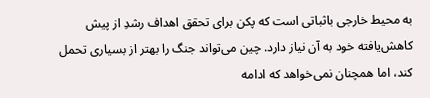به محیط خارجی باثباتی است که پکن برای تحقق اهداف رشدِ از پیش کاهش‌یافته خود به آن نیاز دارد. چین می‌تواند جنگ را بهتر از بسیاری تحمل کند، اما همچنان نمی‌خواهد که ادامه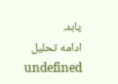یابد.
ادامه تحلیل undefined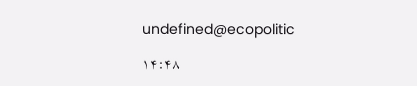undefined@ecopolitic

۱۴:۴۸